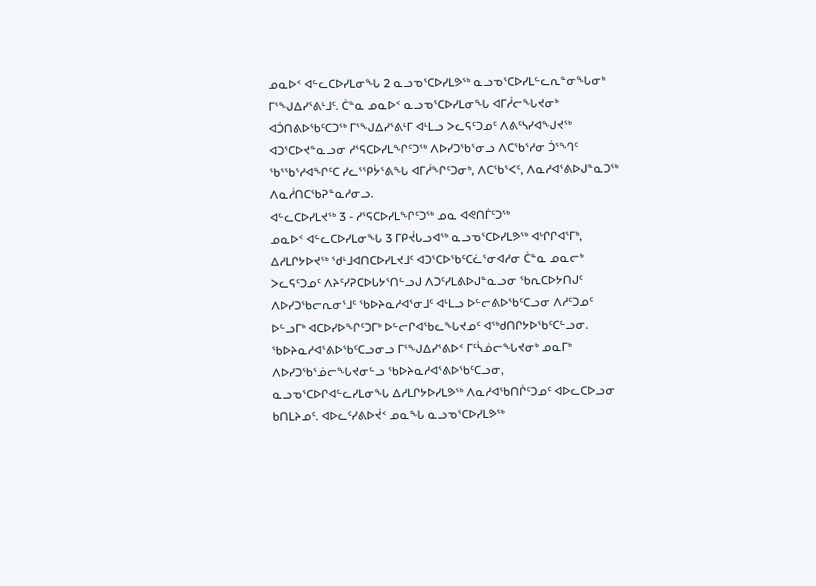ᓄᓇᐅᑉ ᐊᓪᓚᑕᐅᓯᒪᓂᖓ 2 ᓇᓗᓀᕐᑕᐅᓯᒪᕗᖅ ᓇᓗᓀᕐᑕᐅᓯᒪᓪᓚᕆᓐᓂᖓᓂᒃ ᒥᕐᖑᐃᓯᕐᕕᒻᒧᑦ. ᑖᓐᓇ ᓄᓇᐅᑉ ᓇᓗᓀᕐᑕᐅᓯᒪᓂᖓ ᐊᒥᓲᓕᖓᔪᓂᒃ ᐊᑑᑎᕕᐅᖃᑦᑕᑐᖅ ᒥᕐᖑᐃᓯᕐᕕᒻᒥ ᐊᒻᒪᓗ ᐳᓚᕋᑦᑐᓄᑦ ᐱᕕᑦᓴᓯᐊᖑᔪᖅ ᐊᑐᕐᑕᐅᔪᓐᓇᓗᓂ ᓱᕐᕋᑕᐅᓯᒪᖏᑦᑐᖅ ᐱᐅᓯᑐᖃᕐᓂᓗ ᐱᑕᖃᕐᓱᓂ ᑑᕐᙰᑦ ᖃᕐᖃᕐᓱᐊᖏᑦᑕ ᓯᓚᕐᕿᔮᕐᕕᖓ ᐊᒥᓲᖏᑦᑐᓂᒃ, ᐱᑕᖃᕐᐸᑦ, ᐱᓇᓱᐊᕐᕕᐅᒍᓐᓇᑐᖅ ᐱᓇᓲᑎᑕᖃᕈᓐᓇᓱᓂᓗ.
ᐊᓪᓚᑕᐅᓯᒪᔪᖅ 3 - ᓱᕐᕋᑕᐅᓯᒪᖏᑦᑐᖅ ᓄᓇ ᐊᕙᑎᒦᑦᑐᖅ
ᓄᓇᐅᑉ ᐊᓪᓚᑕᐅᓯᒪᓂᖓ 3 ᒥᑭᔫᒐᓗᐊᖅ ᓇᓗᓀᕐᑕᐅᓯᒪᕗᖅ ᐊᒡᒋᒋᐊᕐᒥᒃ, ᐃᓱᒪᒋᔭᐅᔪᖅ ᖁᒻᒧᐊᑎᑕᐅᓯᒪᔪᒧᑦ ᐊᑐᕐᑕᐅᖃᑦᑕᓛᕐᓂᐊᓱᓂ ᑖᓐᓇ ᓄᓇᓕᒃ ᐳᓚᕋᑦᑐᓄᑦ ᐱᔨᑦᓯᕈᑕᐅᒐᔭᕐᑎᓪᓗᒍ ᐱᑐᑦᓯᒪᕕᐅᒍᓐᓇᓗᓂ ᖃᕆᑕᐅᔭᑎᒍᑦ ᐱᐅᓯᑐᖃᓕᕆᓂᕐᒧᑦ ᖃᐅᔨᓇᓱᐊᕐᓂᒧᑦ ᐊᒻᒪᓗ ᐅᓪᓕᕕᐅᖃᑦᑕᓗᓂ ᐱᓱᑦᑐᓄᑦ ᐅᓪᓗᒥᒃ ᐊᑕᐅᓯᐅᖏᑦᑐᒥᒃ ᐅᓪᓕᒋᐊᖃᓚᖓᔪᓄᑦ ᐊᖅᑯᑎᒋᔭᐅᖃᑦᑕᓪᓗᓂ.
ᖃᐅᔨᓇᓱᐊᕐᕕᐅᖃᑦᑕᓗᓂᓗ ᒥᕐᖑᐃᓯᕐᕕᐅᑉ ᒥᑦᓵᓅᓕᖓᔪᓂᒃ ᓄᓇᒥᒃ ᐱᐅᓯᑐᖃᕐᓅᓕᖓᔪᓂᓪᓗ ᖃᐅᔨᓇᓱᐊᕐᕕᐅᖃᑦᑕᓗᓂ, ᓇᓗᓀᕐᑕᐅᒋᐊᓪᓚᓯᒪᓂᖓ ᐃᓱᒪᒋᔭᐅᓯᒪᕗᖅ ᐱᓇᓱᐊᖃᑎᒌᑦᑐᓄᑦ ᐊᐅᓚᑕᐅᓗᓂ ᑲᑎᒪᔨᓄᑦ. ᐊᐅᓚᑦᓯᕕᐅᔫᑉ ᓄᓇᖓ ᓇᓗᓀᕐᑕᐅᓯᒪᕗᖅ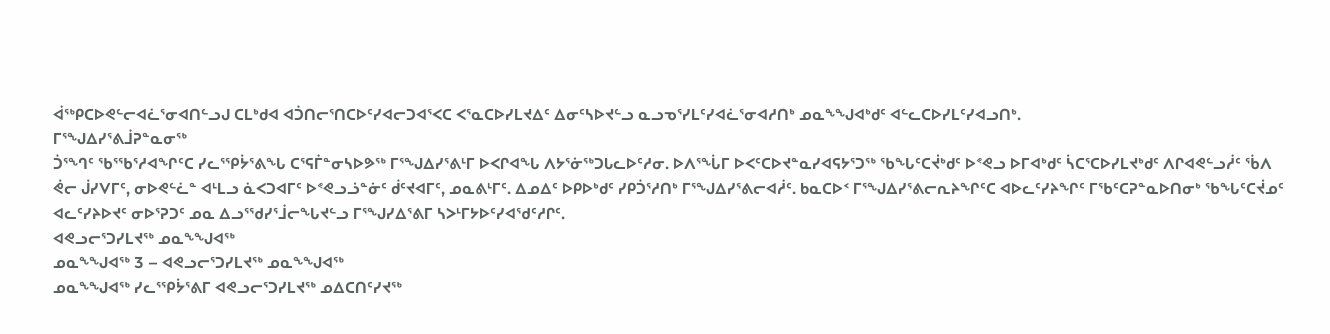ᐋᖅᑭᑕᐅᕙᓪᓕᐊᓛᕐᓂᐊᑎᓪᓗᒍ ᑕᒪᒃᑯᐊ ᐊᑑᑎᓕᕐᑎᑕᐅᑦᓯᐊᓕᑐᐊᕐᐸᑕ ᐸᕐᓇᑕᐅᓯᒪᔪᐃᑦ ᐃᓂᑦᓴᐅᔪᓪᓗ ᓇᓗᓀᕐᓯᒪᑦᓯᐊᓛᕐᓂᐊᓱᑎᒃ ᓄᓇᖕᖑᐊᒃᑯᑦ ᐊᓪᓚᑕᐅᓯᒪᑦᓯᐊᓗᑎᒃ.
ᒥᕐᖑᐃᓯᕐᕕᒨᕈᓐᓇᓂᖅ
ᑑᕐᙰᑦ ᖃᕐᖃᕐᓱᐊᖏᑦᑕ ᓯᓚᕐᕿᔮᕐᕕᖓ ᑕᕐᕋᒦᓐᓂᓴᐅᕗᖅ ᒥᕐᖑᐃᓯᕐᕕᒻᒥ ᐅᐸᒋᐊᖓ ᐱᔭᕐᓃᖅᑐᒐᓚᐅᑦᓱᓂ. ᐅᐱᕐᖔᒥ ᐅᐸᑦᑕᐅᔪᓐᓇᓯᐊᕋᔭᕐᑐᖅ ᖃᖓᑦᑕᔫᒃᑯᑦ ᐅᕝᕙᓗ ᐅᒥᐊᒃᑯᑦ ᓵᑕᕐᑕᐅᓯᒪᔪᒃᑯᑦ ᐱᒋᐊᕙᓪᓗᓲᑦ ᖄᐱ ᕚᓕ ᒎᓯᐯᒥᑦ, ᓂᐅᕙᓪᓛᓐ ᐊᒻᒪᓗ ᓈᐸᑐᐊᒥᑦ ᐅᕝᕙᓗᓘᓐᓃᑦ ᑰᑦᔪᐊᒥᑦ, ᓄᓇᕕᒻᒥᑦ. ᐃᓄᐃᑦ ᐅᑭᐅᒃᑯᑦ ᓯᑭᑑᕐᓱᑎᒃ ᒥᕐᖑᐃᓯᕐᕕᓕᐊᓲᑦ. ᑲᓇᑕᐅᑉ ᒥᕐᖑᐃᓯᕐᕕᓕᕆᔨᖏᑦᑕ ᐊᐅᓚᑦᓯᔨᖏᑦ ᒥᖃᑦᑕᕈᓐᓇᐅᑎᓂᒃ ᖃᖓᑦᑕᔫᓄᑦ ᐊᓚᑦᓯᔨᐅᔪᑦ ᓂᐅᕐᕈᑐᑦ ᓄᓇ ᐃᓗᕐᖁᓯᕐᒨᓕᖓᔪᓪᓗ ᒥᕐᖑᓯᐃᕐᕕᒥ ᓴᐳᒻᒥᔭᐅᑦᓯᐊᖁᑦᓱᒋᑦ.
ᐊᕙᓗᓕᕐᑐᓯᒪᔪᖅ ᓄᓇᖕᖑᐊᖅ
ᓄᓇᖕᖑᐊᖅ 3 – ᐊᕙᓗᓕᕐᑐᓯᒪᔪᖅ ᓄᓇᖕᖑᐊᖅ
ᓄᓇᖕᖑᐊᖅ ᓯᓚᕐᕿᔮᕐᕕᒥ ᐊᕙᓗᓕᕐᑐᓯᒪᔪᖅ ᓄᐃᑕᑎᑦᓯᔪᖅ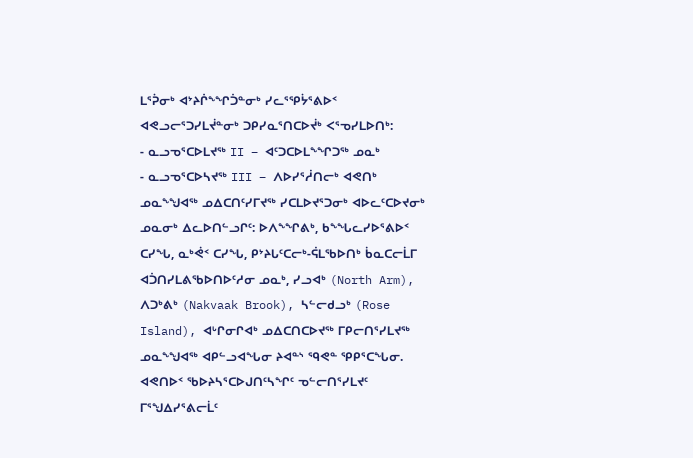ᒪᕐᕉᓂᒃ ᐊᔾᔨᒌᖕᖏᑑᓐᓂᒃ ᓯᓚᕐᕿᔮᕐᕕᐅᑉ ᐊᕙᓗᓕᕐᑐᓯᒪᔫᓐᓂᒃ ᑐᑭᓯᓇᕐᑎᑕᐅᔫᒃ ᐸᕐᓀᓯᒪᐅᑎᒃ:
- ᓇᓗᓀᕐᑕᐅᒪᔪᖅ II – ᐊᑦᑐᑕᐅᒪᖕᖏᑐᖅ ᓄᓇᒃ
- ᓇᓗᓀᕐᑕᐅᓴᔪᖅ III – ᐱᐅᓯᕐᓲᑎᓕᒃ ᐊᕙᑎᒃ
ᓄᓇᖕᖑᐊᖅ ᓄᐃᑕᑎᑦᓯᒥᔪᖅ ᓯᑕᒪᐅᔪᕐᑐᓂᒃ ᐊᐅᓚᑦᑕᐅᔪᓂᒃ ᓄᓇᓂᒃ ᐃᓚᐅᑎᓪᓗᒋᑦ: ᐅᐱᖕᖏᕕᒃ, ᑲᖕᖓᓚᓯᐅᕐᕕᐅᑉ ᑕᓯᖓ, ᓇᒃᕚᑉ ᑕᓯᖓ, ᑭᔾᔨᒐᑦᑕᓕᒃ-ᕌᒪᖃᐅᑎᒃ ᑳᓇᑕᓕᒫᒥ ᐊᑑᑎᓯᒪᕕᖃᐅᑎᐅᑦᓱᓂ ᓄᓇᒃ, ᓯᓗᐊᒃ (North Arm), ᐱᑐᒃᕕᒃ (Nakvaak Brook), ᓴᓪᓕᑯᓗᒃ (Rose Island), ᐊᒡᒋᓂᒋᐊᒃ ᓄᐃᑕᑎᑕᐅᔪᖅ ᒥᑭᓕᑎᕐᓯᒪᔪᖅ ᓄᓇᖕᖑᐊᖅ ᐊᑭᓪᓗᐊᖓᓂ ᔨᐊᓐᔅ ᙯᕙᓐ ᕿᑭᕐᑕᖓᓂ.
ᐊᕙᑎᐅᑉ ᖃᐅᔨᓴᕐᑕᐅᒍᑎᑦᓴᖏᑦ ᓀᓪᓕᑎᕐᓯᒪᔪᑦ
ᒥᕐᖑᐃᓯᕐᕕᓕᒫᑦ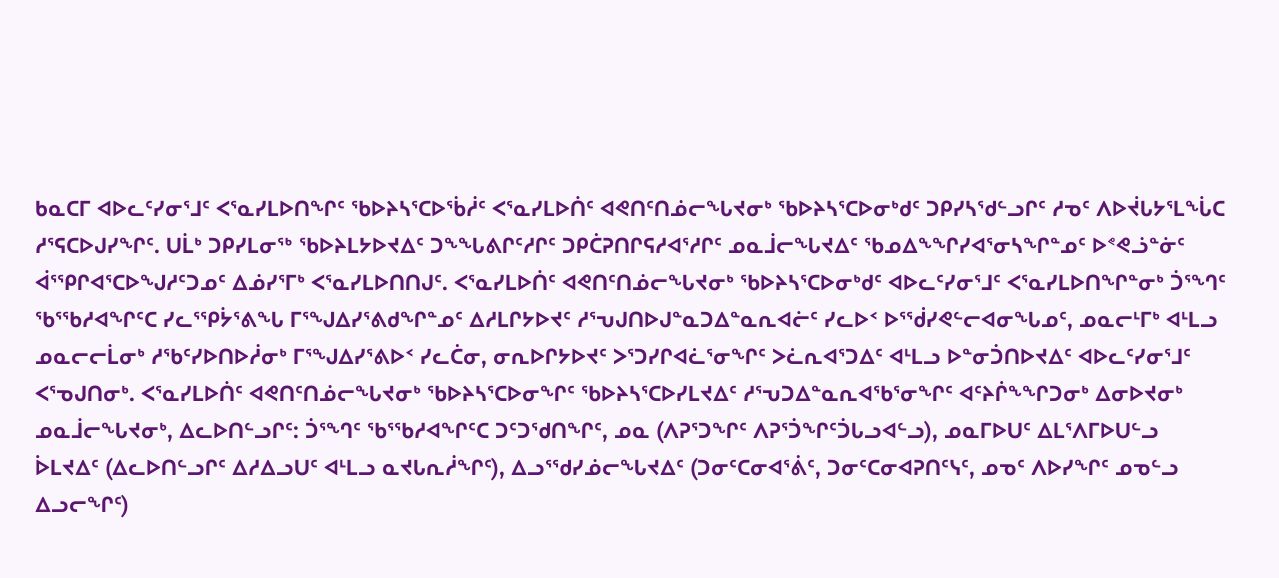ᑲᓇᑕᒥ ᐊᐅᓚᑦᓯᓂᕐᒧᑦ ᐸᕐᓇᓯᒪᐅᑎᖏᑦ ᖃᐅᔨᓴᕐᑕᐅᖄᓲᑦ ᐸᕐᓇᓯᒪᐅᑏᑦ ᐊᕙᑎᑦᑎᓅᓕᖓᔪᓂᒃ ᖃᐅᔨᓴᕐᑕᐅᓂᒃᑯᑦ ᑐᑭᓯᓴᖁᓪᓗᒋᑦ ᓱᓀᑦ ᐱᐅᔫᒐᔭᕐᒪᖔᑕ ᓱᕐᕋᑕᐅᒍᓯᖏᑦ. ᑌᒫᒃ ᑐᑭᓯᒪᓂᖅ ᖃᐅᔨᒪᔭᐅᔪᐃᑦ ᑐᖕᖓᕕᒋᑦᓱᒋᑦ ᑐᑭᑖᕈᑎᒋᕋᓱᐊᕐᓱᒋᑦ ᓄᓇᒨᓕᖓᔪᐃᑦ ᖃᓄᐃᖕᖏᓯᐊᕐᓂᓴᖏᓐᓄᑦ ᐅᕝᕙᓘᓐᓃᑦ ᐋᕐᕿᒋᐊᕐᑕᐅᖑᓱᑦᑐᓄᑦ ᐃᓅᓯᕐᒥᒃ ᐸᕐᓇᓯᒪᐅᑎᑎᒍᑦ. ᐸᕐᓇᓯᒪᐅᑏᑦ ᐊᕙᑎᑦᑎᓅᓕᖓᔪᓂᒃ ᖃᐅᔨᓴᕐᑕᐅᓂᒃᑯᑦ ᐊᐅᓚᑦᓯᓂᕐᒧᑦ ᐸᕐᓇᓯᒪᐅᑎᖏᓐᓂᒃ ᑑᕐᙰᑦ ᖃᕐᖃᓱᐊᖏᑦᑕ ᓯᓚᕐᕿᔮᕐᕕᖓ ᒥᕐᖑᐃᓯᕐᕕᑯᖏᓐᓄᑦ ᐃᓱᒪᒋᔭᐅᔪᑦ ᓱᕐᕃᒍᑎᐅᒍᓐᓇᑐᐃᓐᓇᕆᐊᓖᑦ ᓯᓚᐅᑉ ᐅᕐᖂᓯᕙᓪᓕᐊᓂᖓᓄᑦ, ᓄᓇᓕᒻᒥᒃ ᐊᒻᒪᓗ ᓄᓇᓕᓕᒫᓂᒃ ᓱᖃᑦᓯᐅᑎᐅᓲᓂᒃ ᒥᕐᖑᐃᓯᕐᕕᐅᑉ ᓯᓚᑖᓂ, ᓂᕆᐅᒋᔭᐅᔪᑦ ᐳᕐᑐᓯᒋᐊᓛᕐᓂᖏᑦ ᐳᓛᕆᐊᕐᑐᐃᑦ ᐊᒻᒪᓗ ᐅᓐᓂᑑᑎᐅᔪᐃᑦ ᐊᐅᓚᑦᓯᓂᕐᒧᑦ ᐸᕐᓀᒍᑎᓂᒃ. ᐸᕐᓇᓯᒪᐅᑏᑦ ᐊᕙᑎᑦᑎᓅᓕᖓᔪᓂᒃ ᖃᐅᔨᓴᕐᑕᐅᓂᖏᑦ ᖃᐅᔨᓴᕐᑕᐅᓯᒪᔪᐃᑦ ᓱᕐᕃᑐᐃᓐᓇᕆᐊᖃᕐᓂᖏᑦ ᐊᑦᔨᒌᖕᖏᑐᓂᒃ ᐃᓂᐅᔪᓂᒃ ᓄᓇᒨᓕᖓᔪᓂᒃ, ᐃᓚᐅᑎᓪᓗᒋᑦ: ᑑᕐᙰᑦ ᖃᕐᖃᓱᐊᖏᑦᑕ ᑐᑦᑐᖁᑎᖏᑦ, ᓄᓇ (ᐱᕈᕐᑐᖏᑦ ᐱᕈᕐᑑᖏᑦᑑᒐᓗᐊᓪᓗ), ᓄᓇᒥᐅᑌᑦ ᐃᒪᕐᐱᒥᐅᑌᓪᓗ ᐆᒪᔪᐃᑦ (ᐃᓚᐅᑎᓪᓗᒋᑦ ᐃᓱᐃᓗᑌᑦ ᐊᒻᒪᓗ ᓇᔪᒐᕆᓲᖏᑦ), ᐃᓗᕐᖁᓯᓅᓕᖓᔪᐃᑦ (ᑐᓂᑦᑕᓂᐊᕐᕖᑦ, ᑐᓂᑦᑕᓂᐊᕈᑎᑦᓭᑦ, ᓄᓀᑦ ᐱᐅᓯᖏᑦ ᓄᓀᓪᓗ ᐃᓗᓕᖏᑦ)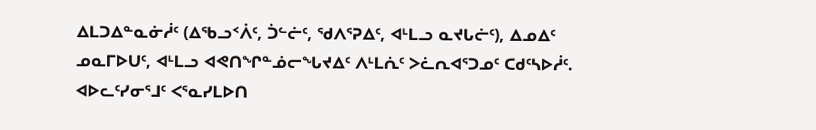ᐃᒪᑐᐃᓐᓇᓃᓲᑦ (ᐃᖃᓗᑉᐲᑦ, ᑑᓪᓖᑦ, ᖁᐱᕐᕈᐃᑦ, ᐊᒻᒪᓗ ᓇᔪᒐᓖᑦ), ᐃᓄᐃᑦ ᓄᓇᒥᐅᑌᑦ, ᐊᒻᒪᓗ ᐊᕙᑎᖏᓐᓅᓕᖓᔪᐃᑦ ᐱᒻᒪᕇᑦ ᐳᓛᕆᐊᕐᑐᓄᑦ ᑕᑯᑦᓴᐅᓲᑦ.
ᐊᐅᓚᑦᓯᓂᕐᒧᑦ ᐸᕐᓇᓯᒪᐅᑎ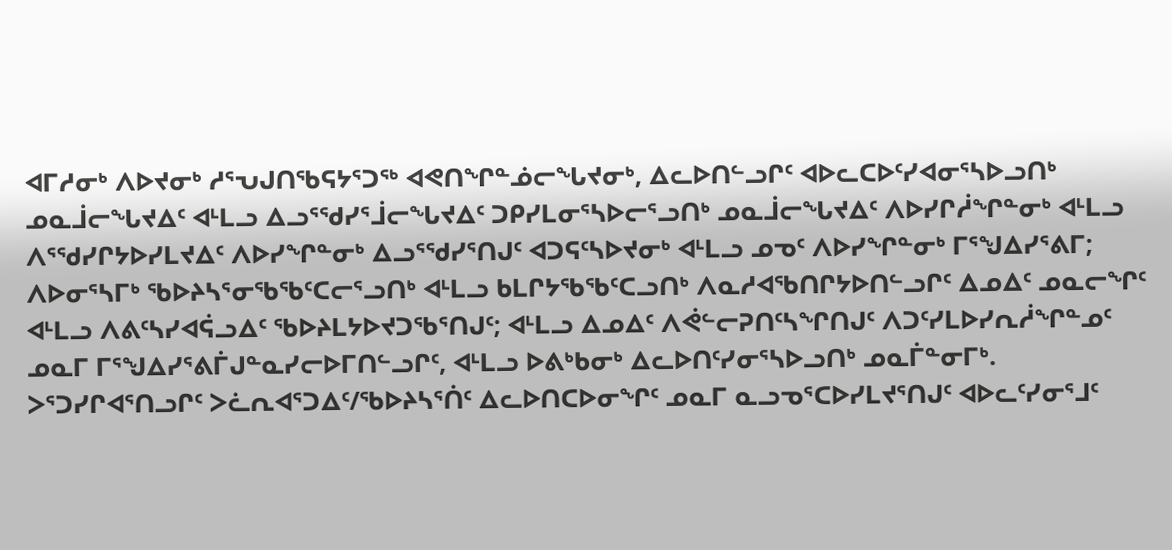ᐊᒥᓱᓂᒃ ᐱᐅᔪᓂᒃ ᓱᕐᕃᒍᑎᖃᕋᔭᕐᑐᖅ ᐊᕙᑎᖏᓐᓅᓕᖓᔪᓂᒃ, ᐃᓚᐅᑎᓪᓗᒋᑦ ᐊᐅᓚᑕᐅᑦᓯᐊᓂᕐᓴᐅᓗᑎᒃ ᓄᓇᒨᓕᖓᔪᐃᑦ ᐊᒻᒪᓗ ᐃᓗᕐᖁᓯᕐᒨᓕᖓᔪᐃᑦ ᑐᑭᓯᒪᓂᕐᓴᐅᓕᕐᓗᑎᒃ ᓄᓇᒨᓕᖓᔪᐃᑦ ᐱᐅᓯᒋᓲᖏᓐᓂᒃ ᐊᒻᒪᓗ ᐱᕐᖁᓯᒋᔭᐅᓯᒪᔪᐃᑦ ᐱᐅᓯᖏᓐᓂᒃ ᐃᓗᕐᖁᓯᕐᑎᒍᑦ ᐊᑐᕋᑦᓴᐅᔪᓂᒃ ᐊᒻᒪᓗ ᓄᓀᑦ ᐱᐅᓯᖏᓐᓂᒃ ᒥᕐᖑᐃᓯᕐᕕᒥ; ᐱᐅᓂᕐᓴᒥᒃ ᖃᐅᔨᓴᕐᓂᖃᖃᑦᑕᓕᕐᓗᑎᒃ ᐊᒻᒪᓗ ᑲᒪᒋᔭᖃᖃᑦᑕᓗᑎᒃ ᐱᓇᓱᐊᖃᑎᒋᔭᐅᑎᓪᓗᒋᑦ ᐃᓄᐃᑦ ᓄᓇᓕᖏᑦ ᐊᒻᒪᓗ ᐱᕕᑦᓴᓯᐊᕌᓗᐃᑦ ᖃᐅᔨᒪᔭᐅᔪᑐᖃᕐᑎᒍᑦ; ᐊᒻᒪᓗ ᐃᓄᐃᑦ ᐱᕚᓪᓕᕈᑎᑦᓴᖏᑎᒍᑦ ᐱᑐᑦᓯᒪᐅᓯᕆᓲᖏᓐᓄᑦ ᓄᓇᒥ ᒥᕐᖑᐃᓯᕐᕕᒦᒍᓐᓇᓯᓕᐅᒥᑎᓪᓗᒋᑦ, ᐊᒻᒪᓗ ᐅᕕᒃᑲᓂᒃ ᐃᓚᐅᑎᑦᓯᓂᕐᓴᐅᓗᑎᒃ ᓄᓇᒦᓐᓂᒥᒃ.
ᐳᕐᑐᓯᒋᐊᕐᑎᓗᒋᑦ ᐳᓛᕆᐊᕐᑐᐃᑦ/ᖃᐅᔨᓴᕐᑏᑦ ᐃᓚᐅᑎᑕᐅᓂᖏᑦ ᓄᓇᒥ ᓇᓗᓀᕐᑕᐅᓯᒪᔪᕐᑎᒍᑦ ᐊᐅᓚᑦᓯᓂᕐᒧᑦ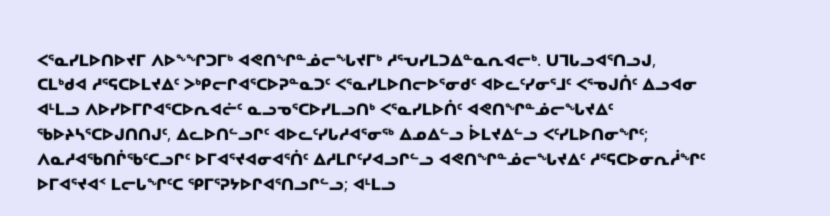ᐸᕐᓇᓯᒪᐅᑎᐅᔪᒥ ᐱᐅᖕᖏᑐᒥᒃ ᐊᕙᑎᖏᓐᓅᓕᖓᔪᒥᒃ ᓱᕐᕃᓯᒪᑐᐃᓐᓇᕆᐊᓕᒃ. ᑌᒣᒐᓗᐊᕐᑎᓗᒍ, ᑕᒪᒃᑯᐊ ᓱᕐᕋᑕᐅᒪᔪᐃᑦ ᐳᒃᑭᓕᒋᐊᕐᑕᐅᕈᓐᓇᑐᑦ ᐸᕐᓇᓯᒪᐅᑎᓕᐅᕐᓂᑯᑦ ᐊᐅᓚᑦᓯᓂᕐᒧᑦ ᐸᕐᓀᒍᑏᑦ ᐃᓗᐊᓂ ᐊᒻᒪᓗ ᐱᐅᓯᐅᒥᒋᐊᕐᑕᐅᕆᐊᓖᑦ ᓇᓗᓀᕐᑕᐅᓯᒪᓗᑎᒃ ᐸᕐᓇᓯᒪᐅᑏᑦ ᐊᕙᑎᖏᓐᓅᓕᖓᔪᐃᑦ ᖃᐅᔨᓴᕐᑕᐅᒍᑎᑎᒍᑦ, ᐃᓚᐅᑎᓪᓗᒋᑦ ᐊᐅᓚᑦᓯᒐᓱᐊᕐᓂᖅ ᐃᓄᐃᓪᓗ ᐆᒪᔪᐃᓪᓗ ᐸᑦᓯᒪᐅᑎᓂᖏᑦ; ᐱᓇᓱᐊᖃᑎᒌᖃᑦᑕᓗᒋᑦ ᐅᒥᐊᕐᔪᐊᓂᐊᕐᑏᑦ ᐃᓱᒪᒋᑦᓯᐊᓗᒋᓪᓗ ᐊᕙᑎᖏᓐᓅᓕᖓᔪᐃᑦ ᓱᕐᕋᑕᐅᓂᕆᓲᖏᑦ ᐅᒥᐊᕐᔪᐊᑉ ᒪᓕᒐᖏᑦᑕ ᕿᒥᕐᕈᔭᐅᒋᐊᕐᑎᓗᒋᓪᓗ; ᐊᒻᒪᓗ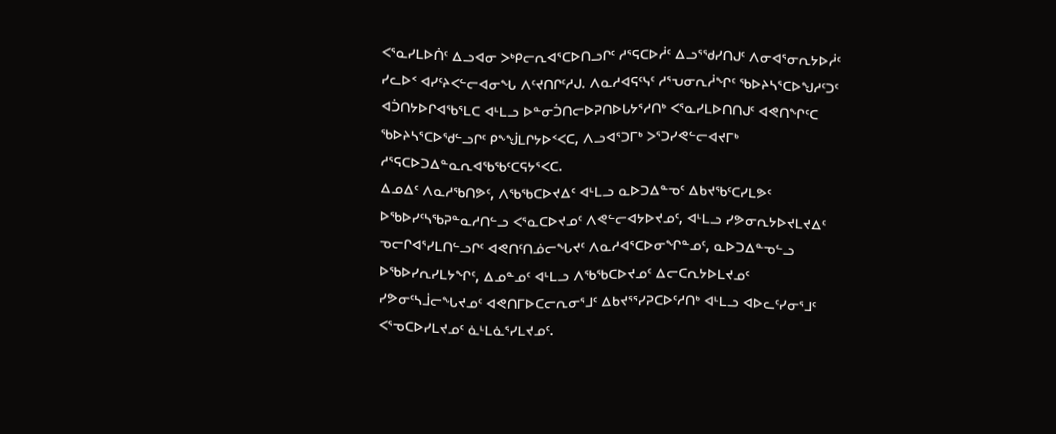ᐸᕐᓇᓯᒪᐅᑏᑦ ᐃᓗᐊᓂ ᐳᒃᑭᓕᕆᐊᕐᑕᐅᑎᓗᒋᑦ ᓱᕐᕋᑕᐅᓲᑦ ᐃᓗᕐᖁᓯᑎᒍᑦ ᐱᓂᐊᕐᓂᕆᔭᐅᓲᑦ ᓯᓚᐅᑉ ᐊᓯᑦᔨᐸᓪᓕᐊᓂᖓ ᐱᑦᔪᑎᒋᑦᓱᒍ. ᐱᓇᓱᐊᕋᑦᓭᑦ ᓱᕐᕃᓂᕆᓲᖏᑦ ᖃᐅᔨᓴᕐᑕᐅᖑᓱᑦᑐᑦ ᐊᑑᑎᔭᐅᒋᐊᖃᕐᒪᑕ ᐊᒻᒪᓗ ᐅᓐᓂᑑᑎᓕᐅᕈᑎᐅᒐᔭᕐᓱᑎᒃ ᐸᕐᓇᓯᒪᐅᑎᑎᒍᑦ ᐊᕙᑎᖏᑦᑕ ᖃᐅᔨᓴᕐᑕᐅᖁᓪᓗᒋᑦ ᑭᖕᖒᒪᒋᔭᐅᑉᐸᑕ, ᐱᓗᐊᕐᑐᒥᒃ ᐳᕐᑐᓯᕙᓪᓕᐊᔪᒥᒃ ᓱᕐᕋᑕᐅᑐᐃᓐᓇᕆᐊᖃᖃᑦᑕᕋᔭᕐᐸᑕ.
ᐃᓄᐃᑦ ᐱᓇᓱᖃᑎᕗᑦ, ᐱᖃᖃᑕᐅᔪᐃᑦ ᐊᒻᒪᓗ ᓇᐅᑐᐃᓐᓀᑦ ᐃᑲᔪᖃᑦᑕᓯᒪᕗᑦ ᐅᖃᐅᓯᑦᓴᖃᕈᓐᓇᓱᑎᓪᓗ ᐸᕐᓇᑕᐅᔪᓄᑦ ᐱᕙᓪᓕᐊᔭᐅᔪᓄᑦ, ᐊᒻᒪᓗ ᓯᕗᓂᕆᔭᐅᔪᒪᔪᐃᑦ ᓀᓕᒋᐊᕐᓯᒪᑎᓪᓗᒋᑦ ᐊᕙᑎᑦᑎᓅᓕᖓᔪᑦ ᐱᓇᓱᐊᕐᑕᐅᓂᖏᓐᓄᑦ, ᓇᐅᑐᐃᓐᓀᓪᓗ ᐅᖃᐅᓯᕆᓯᒪᔭᖏᑦ, ᐃᓄᓐᓄᑦ ᐊᒻᒪᓗ ᐱᖃᖃᑕᐅᔪᓄᑦ ᐃᓕᑕᕆᔭᐅᒪᔪᓄᑦ ᓯᕗᓂᑦᓴᒨᓕᖓᔪᓄᑦ ᐊᕙᑎᒥᐅᑕᓕᕆᓂᕐᒧᑦ ᐃᑲᔪᕐᕐᓯᕈᑕᐅᑦᓱᑎᒃ ᐊᒻᒪᓗ ᐊᐅᓚᑦᓯᓂᕐᒧᑦ ᐸᕐᓀᑕᐅᓯᒪᔪᓄᑦ ᓈᒻᒪᓈᕐᓯᒪᔪᓄᑦ.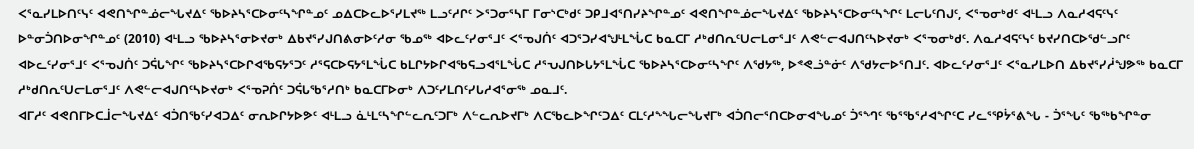ᐸᕐᓇᓯᒪᐅᑎᑦᓭᑦ ᐊᕙᑎᖏᓐᓅᓕᖓᔪᐃᑦ ᖃᐅᔨᓴᕐᑕᐅᓂᑦᓴᖏᓐᓄᑦ ᓄᐃᑕᐅᓚᐅᕐᓯᒪᔪᖅ ᒪᓗᑦᓱᒋᑦ ᐳᕐᑐᓂᕐᓴᒥ ᒥᓂᔅᑕᒃᑯᑦ ᑐᑭᒧᐊᕐᑎᓯᔨᖏᓐᓄᑦ ᐊᕙᑎᖏᓐᓅᓕᖓᔪᐃᑦ ᖃᐅᔨᓴᕐᑕᐅᓂᑦᓴᖏᑦ ᒪᓕᒐᑦᑎᒍᑦ, ᐸᕐᓀᓂᒃᑯᑦ ᐊᒻᒪᓗ ᐱᓇᓱᐊᕋᑦᓭᑦ ᐅᓐᓂᑑᑎᐅᓂᖏᓐᓄᑦ (2010) ᐊᒻᒪᓗ ᖃᐅᔨᓴᕐᓂᐅᔪᓂᒃ ᐃᑲᔪᕐᓯᒍᑎᕕᓂᐅᑦᓱᓂ ᖃᓄᖅ ᐊᐅᓚᑦᓯᓂᕐᒧᑦ ᐸᕐᓀᒍᑏᑦ ᐊᑐᕐᑐᓯᐊᖑᒻᒪᖔᑕ ᑲᓇᑕᒥ ᓱᒃᑯᑎᕆᑦᑌᓕᒪᓂᕐᒧᑦ ᐱᕙᓪᓕᐊᒍᑎᑦᓴᐅᔪᓂᒃ ᐸᕐᓀᓂᒃᑯᑦ. ᐱᓇᓱᐊᕋᑦᓭᑦ ᑲᔪᓯᑎᑕᐅᖁᓪᓗᒋᑦ ᐊᐅᓚᑦᓯᓂᕐᒧᑦ ᐸᕐᓀᒍᑏᑦ ᑐᕌᒐᖏᑦ ᖃᐅᔨᓴᕐᑕᐅᒋᐊᖃᕋᔭᕐᑐᑦ ᓱᕐᕋᑕᐅᕋᔭᕐᒪᖔᑕ ᑲᒪᒋᔭᐅᒋᐊᖃᕋᓗᐊᕐᒪᖔᑕ ᓱᕐᕃᒍᑎᐅᒐᔭᕐᒪᖔᑕ ᖃᐅᔨᓴᕐᑕᐅᓂᑦᓴᖏᑦ ᐱᖁᔭᖅ, ᐅᕝᕙᓘᓐᓃᑦ ᐱᖁᔭᓕᐅᕐᑎᒧᑦ. ᐊᐅᓚᑦᓯᓂᕐᒧᑦ ᐸᕐᓇᓯᒪᐅᑎ ᐃᑲᔪᕐᓯᓲᖑᕗᖅ ᑲᓇᑕᒥ ᓱᒃᑯᑎᕆᑦᑌᓕᒪᓂᕐᒧᑦ ᐱᕙᓪᓕᐊᒍᑎᑦᓴᐅᔪᓂᒃ ᐸᕐᓀᕈᑏᑦ ᑐᕌᒐᖃᕐᓱᑎᒃ ᑲᓇᑕᒥᐅᓂᒃ ᐱᑐᑦᓯᒪᑎᑦᓯᒐᓱᐊᕐᓂᖅ ᓄᓇᒧᑦ.
ᐊᒥᓱᑦ ᐊᕙᑎᒥᐅᑕᒨᓕᖓᔪᐃᑦ ᐊᑑᑎᖃᑦᓯᐊᑐᐃᑦ ᓂᕆᐅᒋᔭᐅᕗᑦ ᐊᒻᒪᓗ ᓈᒻᒪᑦᓴᖏᓪᓚᕆᑦᑐᒥᒃ ᐱᓪᓚᕆᐅᔪᒥᒃ ᐱᑕᖃᓚᐅᖏᑦᑐᐃᑦ ᑕᒪᑦᓱᖕᖓᓕᖓᔪᒥᒃ ᐊᑑᑎᓕᕐᑎᑕᐅᓂᐊᖓᓄᑦ ᑑᕐᙰᑦ ᖃᕐᖃᕐᓱᐊᖏᑦᑕ ᓯᓚᕐᕿᔮᕐᕕᖓ - ᑑᕐᖓᑦ ᖃᖅᑲᖏᓐᓂ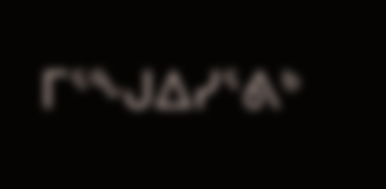ᒥᕐᖑᐃᓯᕐᕕᒃ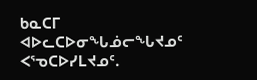ᑲᓇᑕᒥ ᐊᐅᓚᑕᐅᓂᖓᓅᓕᖓᔪᓄᑦ ᐸᕐᓀᑕᐅᓯᒪᔪᓄᑦ.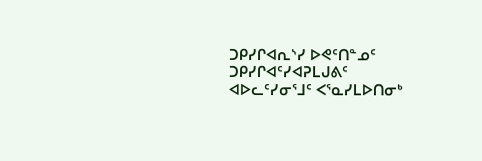ᑐᑭᓯᒋᐊᕆᔅᓯ ᐅᕙᑦᑎᓐᓄᑦ
ᑐᑭᓯᒋᐊᑦᓯᐊᕈᒪᒍᕕᑦ ᐊᐅᓚᑦᓯᓂᕐᒧᑦ ᐸᕐᓇᓯᒪᐅᑎᓂᒃ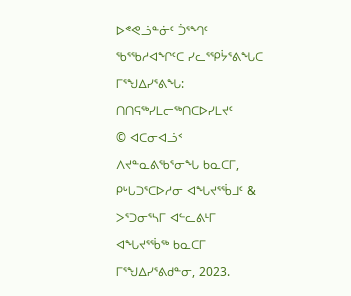ᐅᕝᕙᓘᓐᓃᑦ ᑑᕐᙰᑦ ᖃᕐᖃᓱᐊᖏᑦᑕ ᓯᓚᕐᕿᔮᕐᕕᖓᑕ ᒥᕐᖑᐃᓯᕐᕕᖓ:
ᑎᑎᕋᖅᓯᒪᓕᖅᑎᑕᐅᓯᒪᔪᑦ
© ᐊᑕᓂᐊᓘᑉ ᐱᔪᓐᓇᕕᖃᕐᓂᖓ ᑲᓇᑕᒥ, ᑭᒡᒐᑐᕐᑕᐅᓱᓂ ᐊᖓᔪᕐᖄᒧᑦ & ᐳᕐᑐᓂᕐᓴᒥ ᐊᓪᓚᕕᒻᒥ ᐊᖓᔪᕐᖄᖅ ᑲᓇᑕᒥ ᒥᕐᖑᐃᓯᕐᕕᑯᓐᓂ, 2023.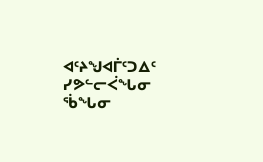ᐊᑦᔨᖑᐊᒦᑦᑐᐃᑦ ᓯᕗᓪᓕᐹᖓᓂ
ᖄᖓᓂ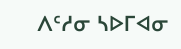ᐱᑦᓱᓂ ᓴᐅᒥᐊᓂ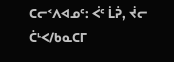ᑕᓕᑉᐱᐊᓄᑦ: ᐹᑦ ᒫᕉ, ᔫᓕ ᑖᒻᐸ/ᑲᓇᑕᒥ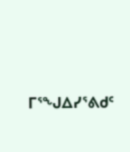ᒥᕐᖑᐃᓯᕐᕕᑯᑦ